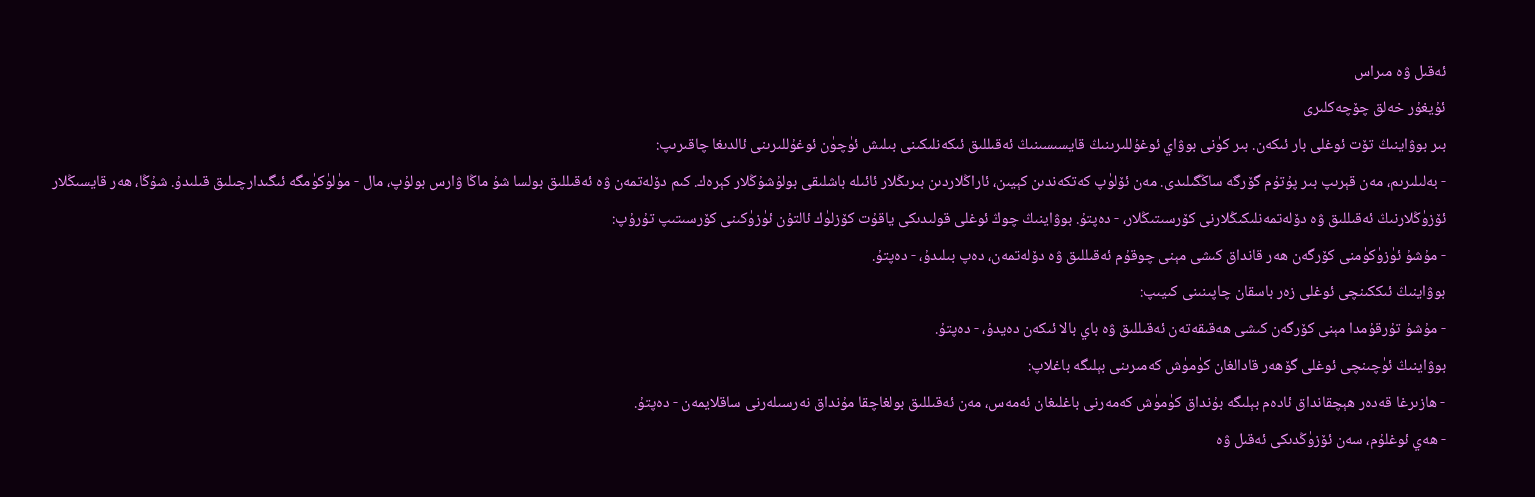ئەقىل ۋە مىراس
ئۇيغۇر خەلق چۆچەكلىرى
بىر بوۋاينىڭ تۆت ئوغلى بار ئىكەن. بىر كۈنى بوۋاي ئوغۇللىرىنىڭ قايسىسىنىڭ ئەقىللىق ئىكەنلىكىنى بىلىش ئۈچۈن ئوغۇللىرىنى ئالدىغا چاقىرىپ:
- بەلىلىرىم، مەن قېرىپ بىر پۇتۇم گۆرگە ساڭگىلىدى. مەن ئۆلۈپ كەتكەندىن كېيىن، ئاراڭلاردىن بىرىڭلار ئائىلە باشلىقى بولۇشۇڭلار كېرەك. كىم دۆلەتمەن ۋە ئەقىللىق بولسا شۇ ماڭا ۋارس بولۇپ، مال - مۈلۈكۈمگە ئىگىدارچىلىق قىلىدۇ. شۇڭا، ھەر قايسىڭلار ئۆزۈڭلارنىڭ ئەقىللىق ۋە دۆلەتمەنلىكىڭلارنى كۆرسىتىڭلار، - دەپتۇ. بوۋاينىڭ چوڭ ئوغلى قولىدىكى ياقۇت كۆزلۈك ئالتۇن ئۈزۈكىنى كۆرسىتىپ تۇرۇپ:
- مۇشۇ ئۈزۈكۈمنى كۆرگەن ھەر قانداق كىشى مېنى چوقۇم ئەقىللىق ۋە دۆلەتمەن، دەپ بىلىدۇ، - دەپتۇ.
بوۋاينىڭ ئىككىنچى ئوغلى زەر باسقان چاپىنىنى كىيىپ:
- مۇشۇ تۇرقۇمدا مېنى كۆرگەن كىشى ھەقىقەتەن ئەقىللىق ۋە باي بالا ئىكەن دەيدۇ، - دەپتۇ.
بوۋاينىڭ ئۈچىنچى ئوغلى گۆھەر قادالغان كۈمۈش كەمىرىنى بېلىگە باغلاپ:
- ھازىرغا قەدەر ھېچقانداق ئادەم بېلىگە بۇنداق كۈمۈش كەمەرنى باغلىغان ئەمەس، مەن ئەقىللىق بولغاچقا مۇنداق نەرسىلەرنى ساقلايمەن - دەپتۇ.
- ھەي ئوغلۇم، سەن ئۆزۈڭدىكى ئەقىل ۋە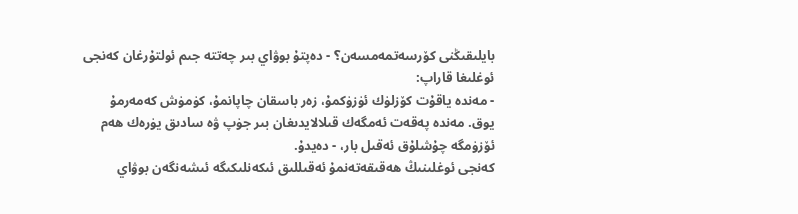بايلىقىڭنى كۆرسەتمەمسەن؟ - دەپتۇ بوۋاي بىر چەتتە جىم ئولتۇرغان كەنجى ئوغلىغا قاراپ:
- مەندە ياقۇت كۆزلۈك ئۈزۈكمۇ، زەر باسقان چاپانمۇ، كۈمۈش كەمەرمۇ يوق. مەندە پەقەت ئەمگەك قىلالايدىغان بىر جۈپ ۋە سادىق يۈرەك ھەم ئۆزۈمگە چۇشلۇق ئەقىل بار، - دەيدۇ.
كەنجى ئوغلىنىڭ ھەقىقەتەنمۇ ئەقىللىق ئىكەنلىكىگە ئىشەنگەن بوۋاي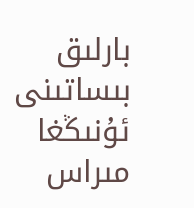بارلىق بىساتىنى ئۇنىڭغا مىراس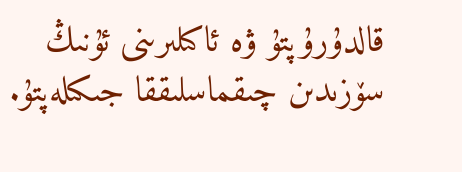قالدۇرۇپتۇ ۋە ئاكىلىرىنى ئۇنىڭ سۆزىدىن چىقماسلىققا جىكىلەپتۇ.